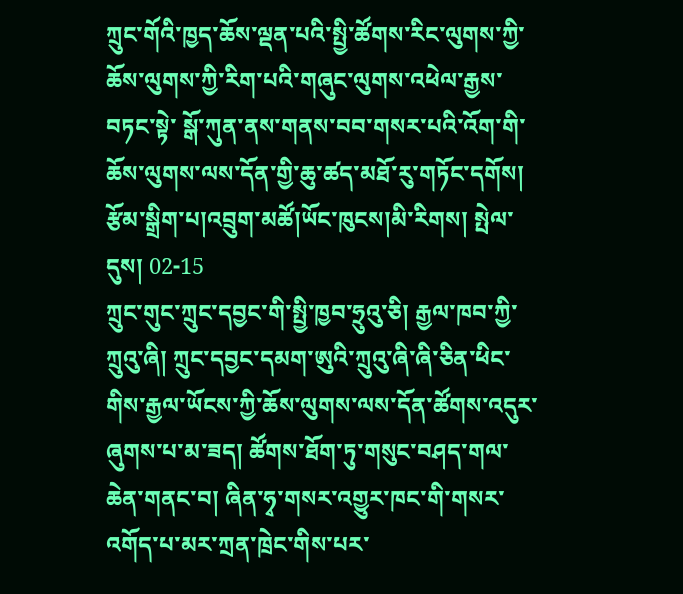ཀྲུང་གོའི་ཁྱད་ཆོས་ལྡན་པའི་སྤྱི་ཚོགས་རིང་ལུགས་ཀྱི་ཆོས་ལུགས་ཀྱི་རིག་པའི་གཞུང་ལུགས་འཕེལ་རྒྱས་བཏང་སྟེ་ སྒོ་ཀུན་ནས་གནས་བབ་གསར་པའི་འོག་གི་ཆོས་ལུགས་ལས་དོན་གྱི་ཆུ་ཚད་མཐོ་རུ་གཏོང་དགོས།
རྩོམ་སྒྲིག་པ།འབྲུག་མཚོ།ཡོང་ཁུངས།མི་རིགས། སྤེལ་དུས། 02-15
ཀྲུང་གུང་ཀྲུང་དབྱང་གི་སྤྱི་ཁྱབ་ཧྲུའུ་ཅི། རྒྱལ་ཁབ་ཀྱི་ཀྲུའུ་ཞི། ཀྲུང་དབྱང་དམག་ཨུའི་ཀྲུའུ་ཞི་ཞི་ཅིན་ཕིང་གིས་རྒྱལ་ཡོངས་ཀྱི་ཆོས་ལུགས་ལས་དོན་ཚོགས་འདུར་ཞུགས་པ་མ་ཟད། ཚོགས་ཐོག་ཏུ་གསུང་བཤད་གལ་ཆེན་གནང་བ། ཞིན་ཧྭ་གསར་འགྱུར་ཁང་གི་གསར་འགོད་པ་མར་ཀྲན་ཁྲེང་གིས་པར་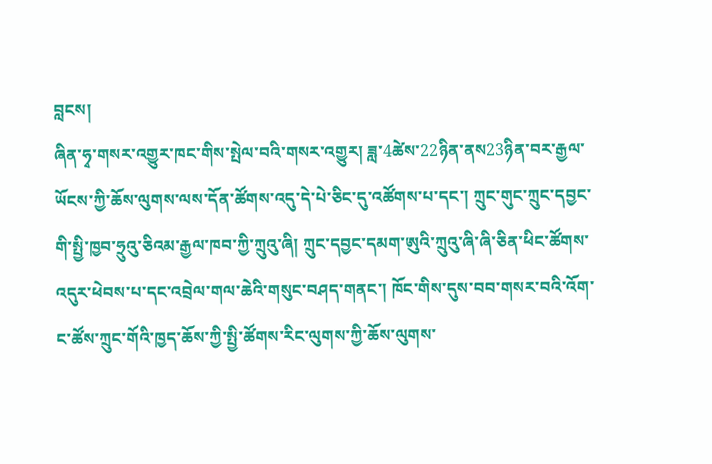བླངས།
ཞིན་ཧྭ་གསར་འགྱུར་ཁང་གིས་སྤེལ་བའི་གསར་འགྱུར། ཟླ་4ཚེས་22ཉིན་ནས23ཉིན་བར་རྒྱལ་ཡོངས་ཀྱི་ཆོས་ལུགས་ལས་དོན་ཚོགས་འདུ་དེ་པེ་ཅིང་དུ་འཚོགས་པ་དང་། ཀྲུང་གུང་ཀྲུང་དབྱང་གི་སྤྱི་ཁྱབ་ཧྲུའུ་ཅིའམ་རྒྱལ་ཁབ་ཀྱི་ཀྲུའུ་ཞི། ཀྲུང་དབྱང་དམག་ཨུའི་ཀྲུའུ་ཞི་ཞི་ཅིན་ཕིང་ཚོགས་འདུར་ཕེབས་པ་དང་འབྲེལ་གལ་ཆེའི་གསུང་བཤད་གནང་། ཁོང་གིས་དུས་བབ་གསར་བའི་འོག་ང་ཚོས་ཀྲུང་གོའི་ཁྱད་ཆོས་ཀྱི་སྤྱི་ཚོགས་རིང་ལུགས་ཀྱི་ཆོས་ལུགས་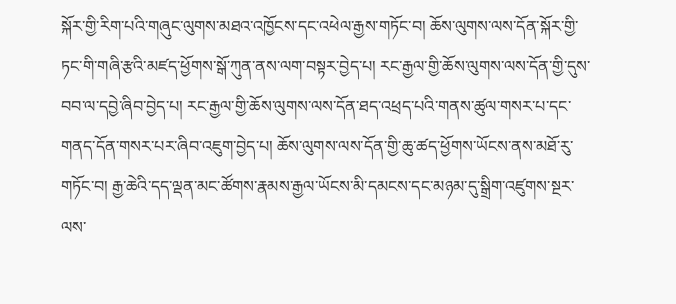སྐོར་གྱི་རིག་པའི་གཞུང་ལུགས་མཐའ་འཁྱོངས་དང་འཕེལ་རྒྱས་གཏོང་བ། ཆོས་ལུགས་ལས་དོན་སྐོར་གྱི་ཏང་གི་གཞི་རྩའི་མཛད་ཕྱོགས་སྒོ་ཀུན་ནས་ལག་བསྟར་བྱེད་པ། རང་རྒྱལ་གྱི་ཆོས་ལུགས་ལས་དོན་གྱི་དུས་བབ་ལ་དབྱེ་ཞིབ་བྱེད་པ། རང་རྒྱལ་གྱི་ཆོས་ལུགས་ལས་དོན་ཐད་འཕྲད་པའི་གནས་ཚུལ་གསར་པ་དང་གནད་དོན་གསར་པར་ཞིབ་འཇུག་བྱེད་པ། ཆོས་ལུགས་ལས་དོན་གྱི་ཆུ་ཚད་ཕྱོགས་ཡོངས་ནས་མཐོ་རུ་གཏོང་བ། རྒྱ་ཆེའི་དད་ལྡན་མང་ཚོགས་རྣམས་རྒྱལ་ཡོངས་མི་དམངས་དང་མཉམ་དུ་སྒྲིག་འཛུགས་སྔར་ལས་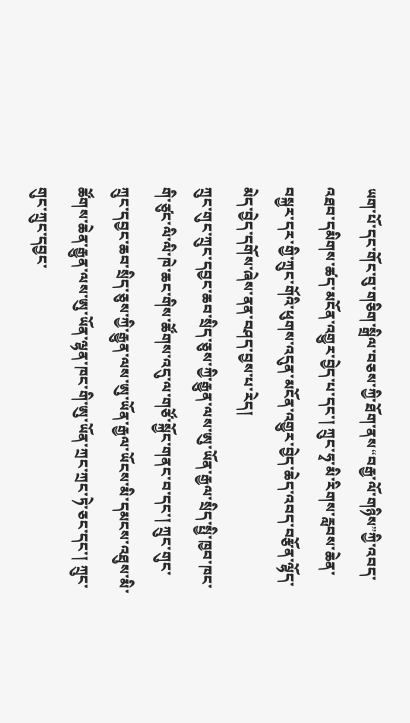ཡག་པོ་དང་གོང་བུ་གཅིག་སྒྲིལ་བཅས་ཀྱི་ཐོག་ནས“བརྒྱ་ལོ་གཉིས”ཀྱི་འབད་འཐབ་དམིགས་ཚད་མངོན་འགྱུར་བྱེད་པ་དང་། ཀྲུང་ཧྭ་མི་རིགས་རླབས་ཆེན་བསྐྱར་དར་གྱི་ཀྲུང་གོའི་ཕུགས་འདུན་མངོན་འགྱུར་བྱེད་ཆེད་འབད་བརྩོན་ལྷོད་མེད་བྱེད་དགོས་ཞེས་ནན་བཤད་བྱས་པ་རེད།
ཀྲུང་གུང་ཀྲུང་དབྱང་ཆབ་སྲིད་ཅུས་ཀྱི་རྒྱུན་ལས་ཨུ་ཡོན་རྒྱལ་སྲིད་སྤྱི་ཁྱབ་ཁང་གི་ཙུང་ལི་ལི་ཁེ་ཆང་གིས་ཚོགས་འདུ་ལ་གཙོ་སྐྱོང་གནང་བ་དང་། ཀྲུང་གུང་ཀྲུང་དབྱང་ཆབ་སྲིད་ཅུས་ཀྱི་རྒྱུན་ལས་ཨུ་ཡོན་རྒྱལ་ཡོངས་མི་དམངས་འཐུས་མི་ཚོགས་ཆེན་རྒྱུན་ལས་ཨུ་ཡོན་ལྷན་ཁང་གི་ཨུ་ཡོན་ཀྲང་ཀྲང་ཏེ་ཅང་དང་། ཀྲུང་གུང་ཀྲུང་དབྱང་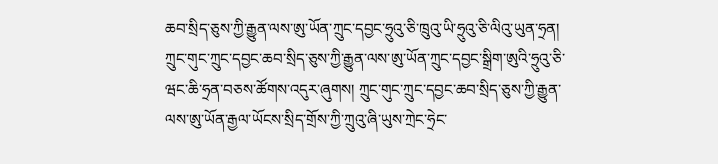ཆབ་སྲིད་ཅུས་ཀྱི་རྒྱུན་ལས་ཨུ་ཡོན་ཀྲུང་དབྱང་ཧྲུའུ་ཅི་ཁྲུའུ་ཡི་ཧྲུའུ་ཅི་ལིའུ་ཡུན་ཧྲན། ཀྲུང་གུང་ཀྲུང་དབྱང་ཆབ་སྲིད་ཅུས་ཀྱི་རྒྱུན་ལས་ཨུ་ཡོན་ཀྲུང་དབྱང་སྒྲིག་ཨུའི་ཧྲུའུ་ཅི་ཝང་ཆི་ཧྲན་བཅས་ཚོགས་འདུར་ཞུགས། ཀྲུང་གུང་ཀྲུང་དབྱང་ཆབ་སྲིད་ཅུས་ཀྱི་རྒྱུན་ལས་ཨུ་ཡོན་རྒྱལ་ཡོངས་སྲིད་གྲོས་ཀྱི་ཀྲུའུ་ཞི་ཡུས་ཀྲེང་ཧྲེང་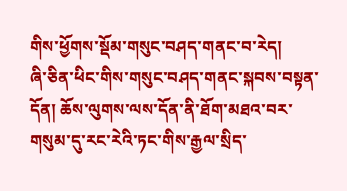གིས་ཕྱོགས་སྡོམ་གསུང་བཤད་གནང་བ་རེད།
ཞི་ཅིན་ཕིང་གིས་གསུང་བཤད་གནང་སྐབས་བསྟན་དོན། ཆོས་ལུགས་ལས་དོན་ནི་ཐོག་མཐའ་བར་གསུམ་དུ་རང་རེའི་ཏང་གིས་རྒྱལ་སྲིད་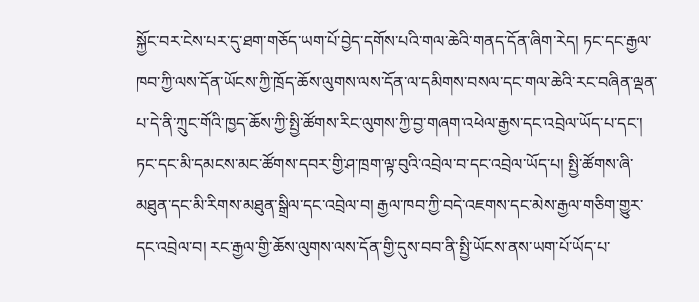སྐྱོང་བར་ངེས་པར་དུ་ཐག་གཅོད་ཡག་པོ་བྱེད་དགོས་པའི་གལ་ཆེའི་གནད་དོན་ཞིག་རེད། ཏང་དང་རྒྱལ་ཁབ་ཀྱི་ལས་དོན་ཡོངས་ཀྱི་ཁྲོད་ཆོས་ལུགས་ལས་དོན་ལ་དམིགས་བསལ་དང་གལ་ཆེའི་རང་བཞིན་ལྡན་པ་དེ་ནི་ཀྲུང་གོའི་ཁྱད་ཆོས་ཀྱི་སྤྱི་ཚོགས་རིང་ལུགས་ཀྱི་བྱ་གཞག་འཕེལ་རྒྱས་དང་འབྲེལ་ཡོད་པ་དང་། ཏང་དང་མི་དམངས་མང་ཚོགས་དབར་གྱི་ཤ་ཁྲག་ལྟ་བུའི་འབྲེལ་བ་དང་འབྲེལ་ཡོད་པ། སྤྱི་ཚོགས་ཞི་མཐུན་དང་མི་རིགས་མཐུན་སྒྲིལ་དང་འབྲེལ་བ། རྒྱལ་ཁབ་ཀྱི་བདེ་འཇགས་དང་མེས་རྒྱལ་གཅིག་གྱུར་དང་འབྲེལ་བ། རང་རྒྱལ་གྱི་ཆོས་ལུགས་ལས་དོན་གྱི་དུས་བབ་ནི་སྤྱི་ཡོངས་ནས་ཡག་པོ་ཡོད་པ་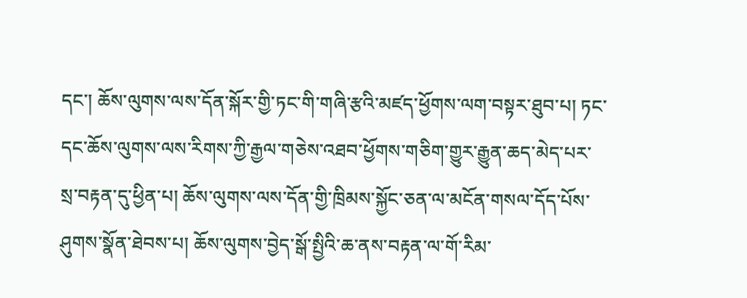དང་། ཆོས་ལུགས་ལས་དོན་སྐོར་གྱི་ཏང་གི་གཞི་རྩའི་མཛད་ཕྱོགས་ལག་བསྟར་ཐུབ་པ། ཏང་དང་ཆོས་ལུགས་ལས་རིགས་ཀྱི་རྒྱལ་གཅེས་འཐབ་ཕྱོགས་གཅིག་གྱུར་རྒྱུན་ཆད་མེད་པར་སྲ་བརྟན་དུ་ཕྱིན་པ། ཆོས་ལུགས་ལས་དོན་གྱི་ཁྲིམས་སྐྱོང་ཅན་ལ་མངོན་གསལ་དོད་པོས་ཤུགས་སྣོན་ཐེབས་པ། ཆོས་ལུགས་བྱེད་སྒོ་སྤྱིའི་ཆ་ནས་བརྟན་ལ་གོ་རིམ་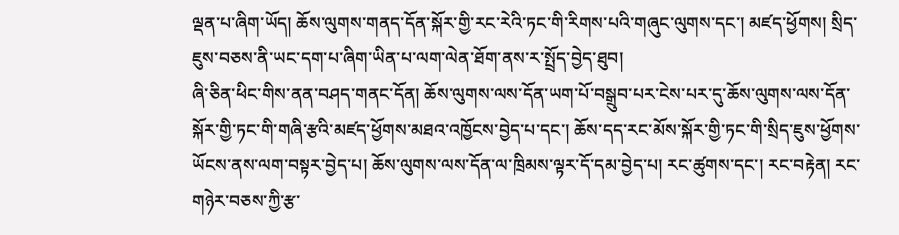ལྡན་པ་ཞིག་ཡོད། ཆོས་ལུགས་གནད་དོན་སྐོར་གྱི་རང་རེའི་ཏང་གི་རིགས་པའི་གཞུང་ལུགས་དང་། མཛད་ཕྱོགས། སྲིད་ཇུས་བཅས་ནི་ཡང་དག་པ་ཞིག་ཡིན་པ་ལག་ལེན་ཐོག་ནས་ར་སྤྲོད་བྱེད་ཐུབ།
ཞི་ཅིན་ཕིང་གིས་ནན་བཤད་གནང་དོན། ཆོས་ལུགས་ལས་དོན་ཡག་པོ་བསྒྲུབ་པར་ངེས་པར་དུ་ཆོས་ལུགས་ལས་དོན་སྐོར་གྱི་ཏང་གི་གཞི་རྩའི་མཛད་ཕྱོགས་མཐའ་འཁྱོངས་བྱེད་པ་དང་། ཆོས་དད་རང་མོས་སྐོར་གྱི་ཏང་གི་སྲིད་ཇུས་ཕྱོགས་ཡོངས་ནས་ལག་བསྟར་བྱེད་པ། ཆོས་ལུགས་ལས་དོན་ལ་ཁྲིམས་ལྟར་དོ་དམ་བྱེད་པ། རང་ཚུགས་དང་། རང་བརྟེན། རང་གཉེར་བཅས་ཀྱི་རྩ་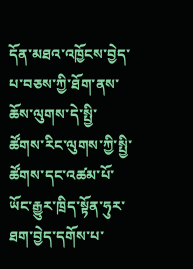དོན་མཐའ་འཁྱོངས་བྱེད་པ་བཅས་ཀྱི་ཐོག་ནས་ཆོས་ལུགས་དེ་སྤྱི་ཚོགས་རིང་ལུགས་ཀྱི་སྤྱི་ཚོགས་དང་འཚམ་པོ་ཡོང་རྒྱུར་ཁྲིད་སྟོན་ཧུར་ཐག་བྱེད་དགོས་པ་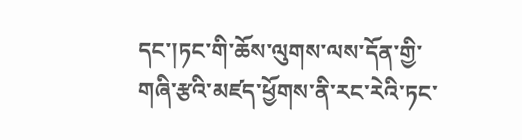དང་།ཏང་གི་ཆོས་ལུགས་ལས་དོན་གྱི་གཞི་རྩའི་མཛད་ཕྱོགས་ནི་རང་རེའི་ཏང་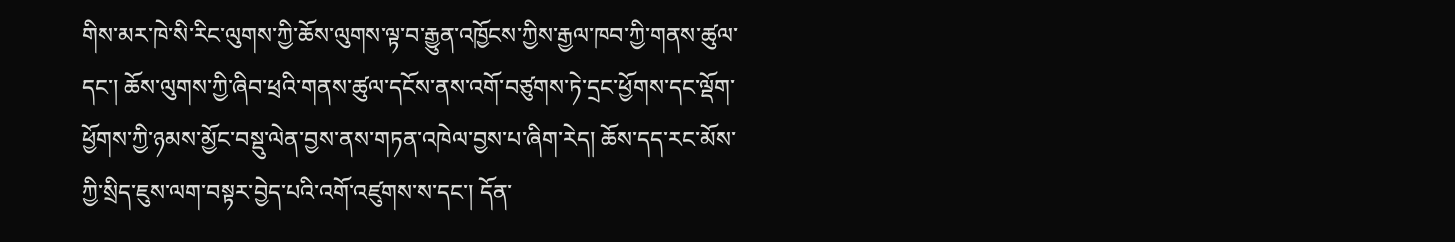གིས་མར་ཁེ་སི་རིང་ལུགས་ཀྱི་ཆོས་ལུགས་ལྟ་བ་རྒྱུན་འཁྱོངས་ཀྱིས་རྒྱལ་ཁབ་ཀྱི་གནས་ཚུལ་དང་། ཆོས་ལུགས་ཀྱི་ཞིབ་ཕྲའི་གནས་ཚུལ་དངོས་ནས་འགོ་བཙུགས་ཏེ་དྲང་ཕྱོགས་དང་ལྡོག་ཕྱོགས་ཀྱི་ཉམས་མྱོང་བསྡུ་ལེན་བྱས་ནས་གཏན་འཁེལ་བྱས་པ་ཞིག་རེད། ཆོས་དད་རང་མོས་ཀྱི་སྲིད་ཇུས་ལག་བསྟར་བྱེད་པའི་འགོ་འཛུགས་ས་དང་། དོན་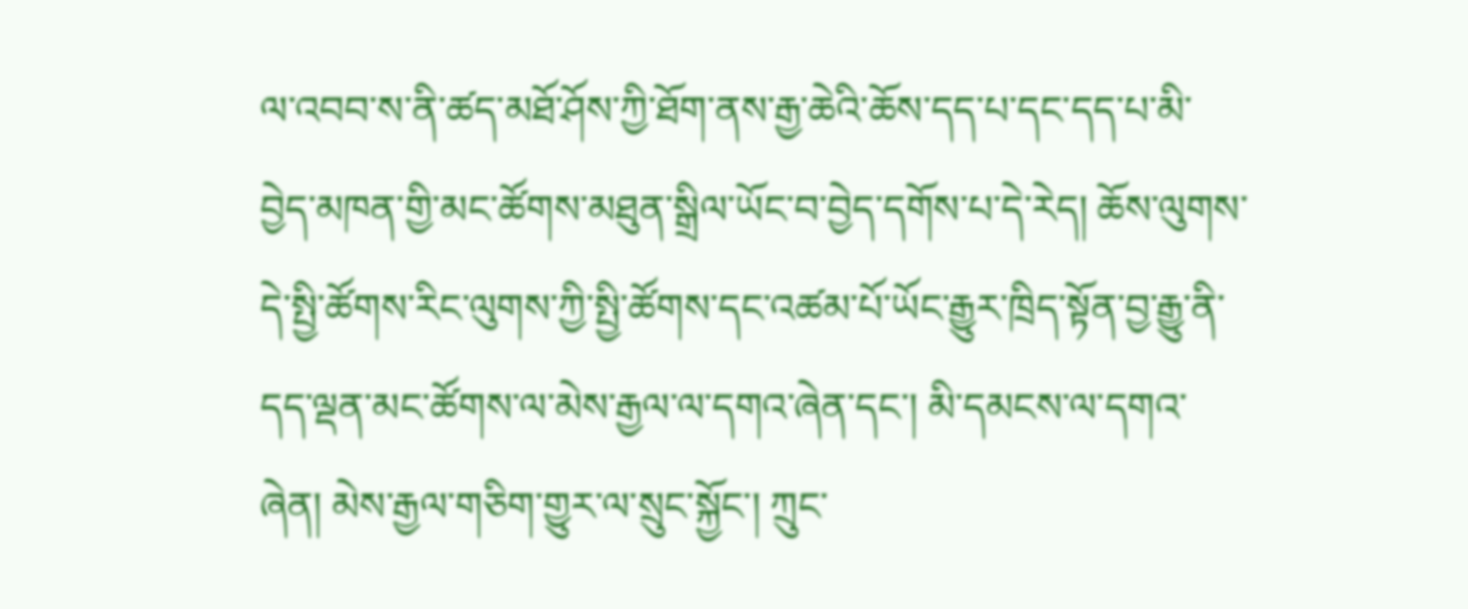ལ་འབབ་ས་ནི་ཚད་མཐོ་ཤོས་ཀྱི་ཐོག་ནས་རྒྱ་ཆེའི་ཆོས་དད་པ་དང་དད་པ་མི་བྱེད་མཁན་གྱི་མང་ཚོགས་མཐུན་སྒྲིལ་ཡོང་བ་བྱེད་དགོས་པ་དེ་རེད། ཆོས་ལུགས་དེ་སྤྱི་ཚོགས་རིང་ལུགས་ཀྱི་སྤྱི་ཚོགས་དང་འཚམ་པོ་ཡོང་རྒྱུར་ཁྲིད་སྟོན་བྱ་རྒྱུ་ནི་དད་ལྡན་མང་ཚོགས་ལ་མེས་རྒྱལ་ལ་དགའ་ཞེན་དང་། མི་དམངས་ལ་དགའ་ཞེན། མེས་རྒྱལ་གཅིག་གྱུར་ལ་སྲུང་སྐྱོང་། ཀྲུང་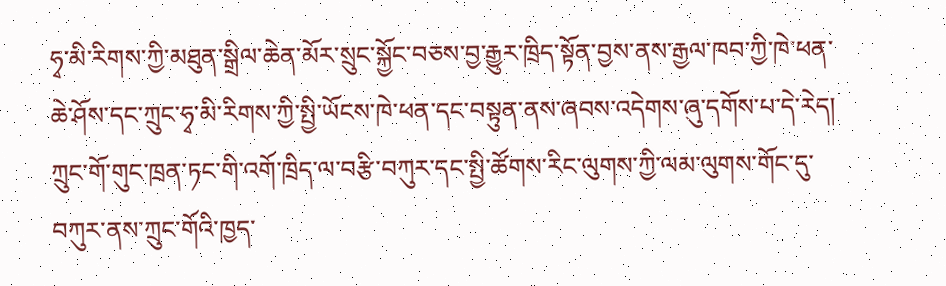ཧྭ་མི་རིགས་ཀྱི་མཐུན་སྒྲིལ་ཆེན་མོར་སྲུང་སྐྱོང་བཅས་བྱ་རྒྱུར་ཁྲིད་སྟོན་བྱས་ནས་རྒྱལ་ཁབ་ཀྱི་ཁེ་ཕན་ཆེ་ཤོས་དང་ཀྲུང་ཧྭ་མི་རིགས་ཀྱི་སྤྱི་ཡོངས་ཁེ་ཕན་དང་བསྟུན་ནས་ཞབས་འདེགས་ཞུ་དགོས་པ་དེ་རེད། ཀྲུང་གོ་གུང་ཁྲན་ཏང་གི་འགོ་ཁྲིད་ལ་བརྩི་བཀུར་དང་སྤྱི་ཚོགས་རིང་ལུགས་ཀྱི་ལམ་ལུགས་གོང་དུ་བཀུར་ནས་ཀྲུང་གོའི་ཁྱད་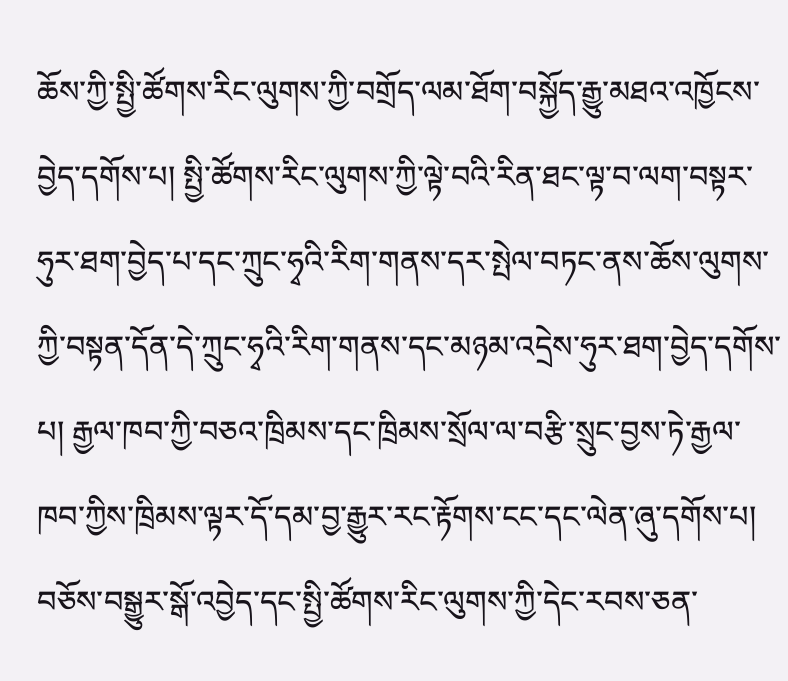ཆོས་ཀྱི་སྤྱི་ཚོགས་རིང་ལུགས་ཀྱི་བགྲོད་ལམ་ཐོག་བསྐྱོད་རྒྱུ་མཐའ་འཁྱོངས་བྱེད་དགོས་པ། སྤྱི་ཚོགས་རིང་ལུགས་ཀྱི་ལྟེ་བའི་རིན་ཐང་ལྟ་བ་ལག་བསྟར་ཧུར་ཐག་བྱེད་པ་དང་ཀྲུང་ཧྭའི་རིག་གནས་དར་སྤེལ་བཏང་ནས་ཆོས་ལུགས་ཀྱི་བསྟན་དོན་དེ་ཀྲུང་ཧྭའི་རིག་གནས་དང་མཉམ་འདྲེས་ཧུར་ཐག་བྱེད་དགོས་པ། རྒྱལ་ཁབ་ཀྱི་བཅའ་ཁྲིམས་དང་ཁྲིམས་སྲོལ་ལ་བརྩི་སྲུང་བྱས་ཏེ་རྒྱལ་ཁབ་ཀྱིས་ཁྲིམས་ལྟར་དོ་དམ་བྱ་རྒྱུར་རང་རྟོགས་ངང་དང་ལེན་ཞུ་དགོས་པ། བཅོས་བསྒྱུར་སྒོ་འབྱེད་དང་སྤྱི་ཚོགས་རིང་ལུགས་ཀྱི་དེང་རབས་ཅན་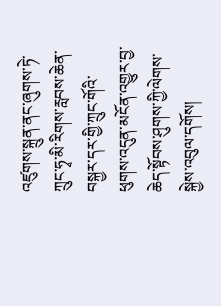འཛུགས་སྐྲུན་ནང་ཞུགས་ཏེ་ཀྲུང་ཧྭ་མི་རིགས་རླབས་ཆེན་བསྐྱར་དར་གྱི་ཀྲུང་གོའི་ཕུགས་འདུན་མངོན་འགྱུར་བྱ་ཆེད་སྟོབས་ཤུགས་ཀྱི་ལེགས་སྐྱེས་འབུལ་དགོས།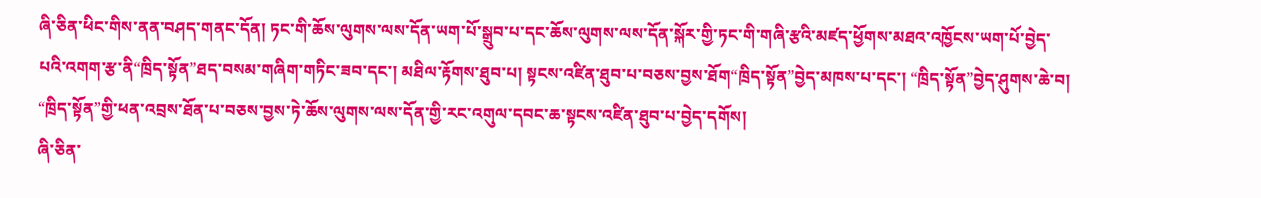ཞི་ཅིན་ཕིང་གིས་ནན་བཤད་གནང་དོན། ཏང་གི་ཆོས་ལུགས་ལས་དོན་ཡག་པོ་སྒྲུབ་པ་དང་ཆོས་ལུགས་ལས་དོན་སྐོར་གྱི་ཏང་གི་གཞི་རྩའི་མཛད་ཕྱོགས་མཐའ་འཁྱོངས་ཡག་པོ་བྱེད་པའི་འགག་རྩ་ནི“ཁྲིད་སྟོན”ཐད་བསམ་གཞིག་གཏིང་ཟབ་དང་། མཐིལ་རྟོགས་ཐུབ་པ། སྟངས་འཛིན་ཐུབ་པ་བཅས་བྱས་ཐོག“ཁྲིད་སྟོན”བྱེད་མཁས་པ་དང་། “ཁྲིད་སྟོན”བྱེད་ཤུགས་ཆེ་བ། “ཁྲིད་སྟོན”གྱི་ཕན་འབྲས་ཐོན་པ་བཅས་བྱས་ཏེ་ཆོས་ལུགས་ལས་དོན་གྱི་རང་འགུལ་དབང་ཆ་སྟངས་འཛིན་ཐུབ་པ་བྱེད་དགོས།
ཞི་ཅིན་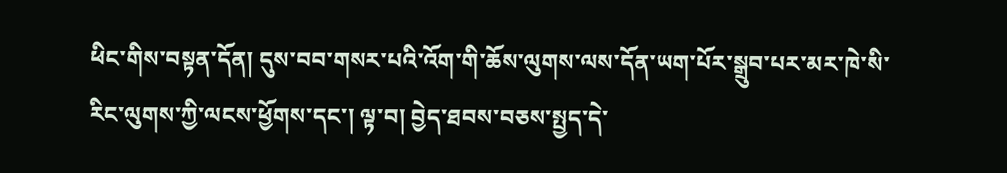ཕིང་གིས་བསྟན་དོན། དུས་བབ་གསར་པའི་འོག་གི་ཆོས་ལུགས་ལས་དོན་ཡག་པོར་སྒྲུབ་པར་མར་ཁེ་སི་རིང་ལུགས་ཀྱི་ལངས་ཕྱོགས་དང་། ལྟ་བ། བྱེད་ཐབས་བཅས་སྤྱད་དེ་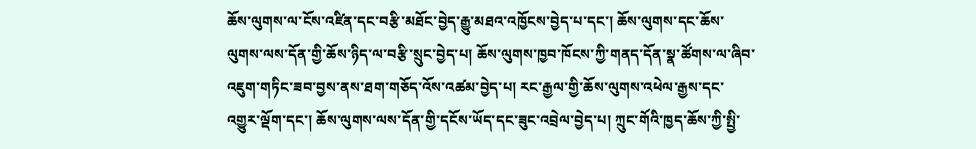ཆོས་ལུགས་ལ་ངོས་འཛིན་དང་བརྩི་མཐོང་བྱེད་རྒྱུ་མཐའ་འཁྱོངས་བྱེད་པ་དང་། ཆོས་ལུགས་དང་ཆོས་ལུགས་ལས་དོན་གྱི་ཆོས་ཉིད་ལ་བརྩི་སྲུང་བྱེད་པ། ཆོས་ལུགས་ཁྱབ་ཁོངས་ཀྱི་གནད་དོན་སྣ་ཚོགས་ལ་ཞིབ་འཇུག་གཏིང་ཟབ་བྱས་ནས་ཐག་གཅོད་འོས་འཚམ་བྱེད་པ། རང་རྒྱལ་གྱི་ཆོས་ལུགས་འཕེལ་རྒྱས་དང་འགྱུར་ལྡོག་དང་། ཆོས་ལུགས་ལས་དོན་གྱི་དངོས་ཡོད་དང་ཟུང་འབྲེལ་བྱེད་པ། ཀྲུང་གོའི་ཁྱད་ཆོས་ཀྱི་སྤྱི་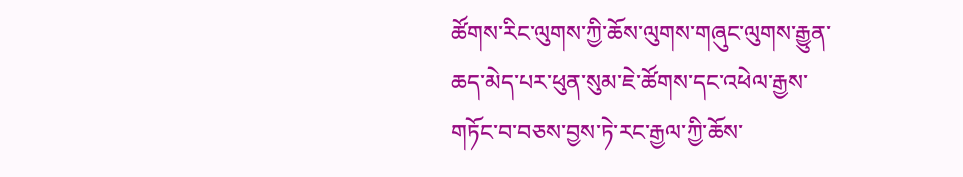ཚོགས་རིང་ལུགས་ཀྱི་ཆོས་ལུགས་གཞུང་ལུགས་རྒྱུན་ཆད་མེད་པར་ཕུན་སུམ་ཇེ་ཚོགས་དང་འཕེལ་རྒྱས་གཏོང་བ་བཅས་བྱས་ཏེ་རང་རྒྱལ་ཀྱི་ཆོས་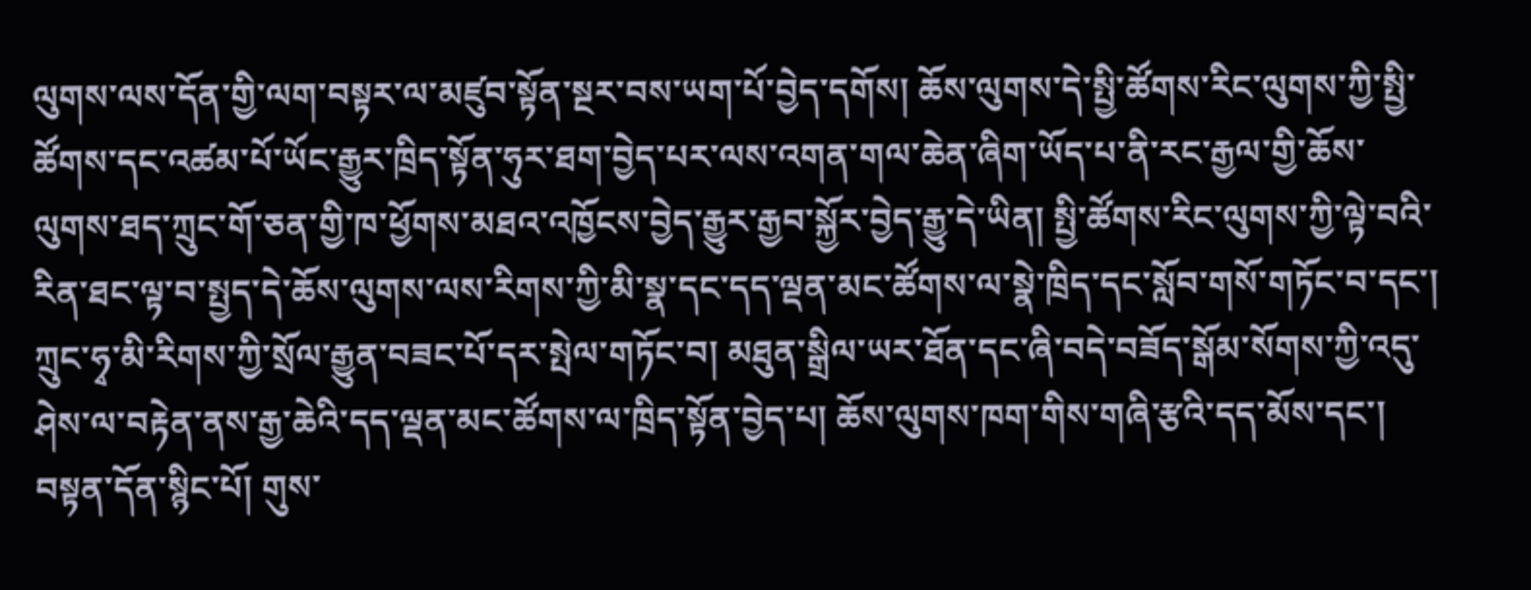ལུགས་ལས་དོན་གྱི་ལག་བསྟར་ལ་མཛུབ་སྟོན་སྔར་བས་ཡག་པོ་བྱེད་དགོས། ཆོས་ལུགས་དེ་སྤྱི་ཚོགས་རིང་ལུགས་ཀྱི་སྤྱི་ཚོགས་དང་འཚམ་པོ་ཡོང་རྒྱུར་ཁྲིད་སྟོན་ཧུར་ཐག་བྱེད་པར་ལས་འགན་གལ་ཆེན་ཞིག་ཡོད་པ་ནི་རང་རྒྱལ་གྱི་ཆོས་ལུགས་ཐད་ཀྲུང་གོ་ཅན་གྱི་ཁ་ཕྱོགས་མཐའ་འཁྱོངས་བྱེད་རྒྱུར་རྒྱབ་སྐྱོར་བྱེད་རྒྱུ་དེ་ཡིན། སྤྱི་ཚོགས་རིང་ལུགས་ཀྱི་ལྟེ་བའི་རིན་ཐང་ལྟ་བ་སྤྱད་དེ་ཆོས་ལུགས་ལས་རིགས་ཀྱི་མི་སྣ་དང་དད་ལྡན་མང་ཚོགས་ལ་སྣེ་ཁྲིད་དང་སློབ་གསོ་གཏོང་བ་དང་། ཀྲུང་ཧྭ་མི་རིགས་ཀྱི་སྲོལ་རྒྱུན་བཟང་པོ་དར་སྤེལ་གཏོང་བ། མཐུན་སྒྲིལ་ཡར་ཐོན་དང་ཞི་བདེ་བཟོད་སྒོམ་སོགས་ཀྱི་འདུ་ཤེས་ལ་བརྟེན་ནས་རྒྱ་ཆེའི་དད་ལྡན་མང་ཚོགས་ལ་ཁྲིད་སྟོན་བྱེད་པ། ཆོས་ལུགས་ཁག་གིས་གཞི་རྩའི་དད་མོས་དང་། བསྟན་དོན་སྙིང་པོ། གུས་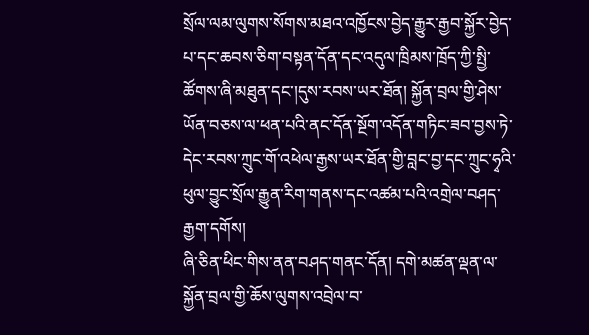སྲོལ་ལམ་ལུགས་སོགས་མཐའ་འཁྱོངས་བྱེད་རྒྱུར་རྒྱབ་སྐྱོར་བྱེད་པ་དང་ཆབས་ཅིག་བསྟན་དོན་དང་འདུལ་ཁྲིམས་ཁྲོད་ཀྱི་སྤྱི་ཚོགས་ཞི་མཐུན་དང་།དུས་རབས་ཡར་ཐོན། སྐྱོན་བྲལ་གྱི་ཤེས་ཡོན་བཅས་ལ་ཕན་པའི་ནང་དོན་སྔོག་འདོན་གཏིང་ཟབ་བྱས་ཏེ་དེང་རབས་ཀྲུང་གོ་འཕེལ་རྒྱས་ཡར་ཐོན་གྱི་བླང་བྱ་དང་ཀྲུང་ཧྭའི་ཕུལ་བྱུང་སྲོལ་རྒྱུན་རིག་གནས་དང་འཚམ་པའི་འགྲེལ་བཤད་རྒྱག་དགོས།
ཞི་ཅིན་ཕིང་གིས་ནན་བཤད་གནང་དོན། དགེ་མཚན་ལྡན་ལ་སྐྱོན་བྲལ་གྱི་ཆོས་ལུགས་འབྲེལ་བ་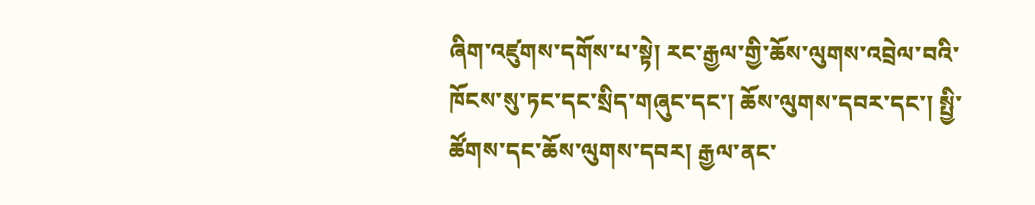ཞིག་འཛུགས་དགོས་པ་སྟེ། རང་རྒྱལ་གྱི་ཆོས་ལུགས་འབྲེལ་བའི་ཁོངས་སུ་ཏང་དང་སྲིད་གཞུང་དང་། ཆོས་ལུགས་དབར་དང་། སྤྱི་ཚོགས་དང་ཆོས་ལུགས་དབར། རྒྱལ་ནང་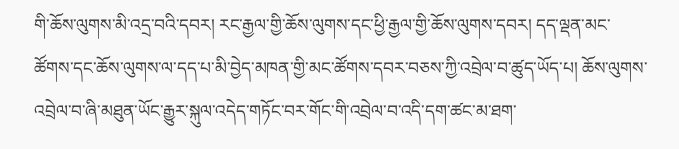གི་ཆོས་ལུགས་མི་འདྲ་བའི་དབར། རང་རྒྱལ་གྱི་ཆོས་ལུགས་དང་ཕྱི་རྒྱལ་གྱི་ཆོས་ལུགས་དབར། དད་ལྡན་མང་ཚོགས་དང་ཆོས་ལུགས་ལ་དད་པ་མི་བྱེད་མཁན་གྱི་མང་ཚོགས་དབར་བཅས་ཀྱི་འབྲེལ་བ་ཚུད་ཡོད་པ། ཆོས་ལུགས་འབྲེལ་བ་ཞི་མཐུན་ཡོང་རྒྱུར་སྐུལ་འདེད་གཏོང་བར་གོང་གི་འབྲེལ་བ་འདི་དག་ཚང་མ་ཐག་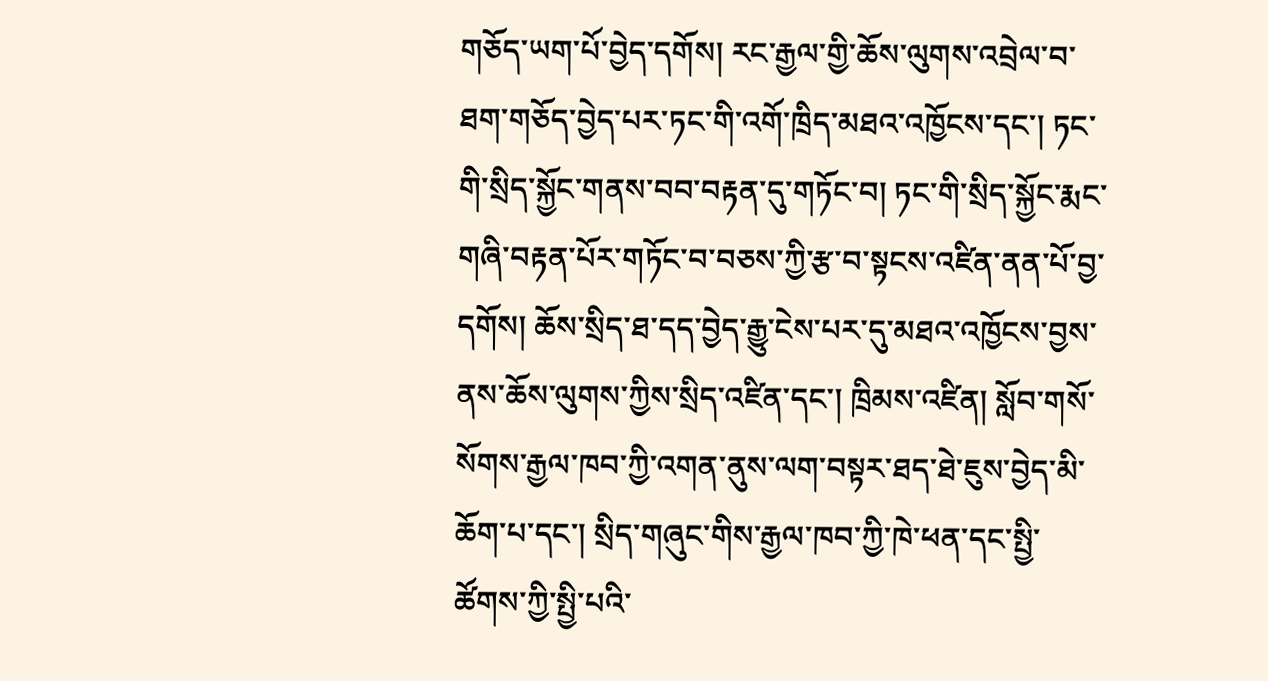གཅོད་ཡག་པོ་བྱེད་དགོས། རང་རྒྱལ་གྱི་ཆོས་ལུགས་འབྲེལ་བ་ཐག་གཅོད་བྱེད་པར་ཏང་གི་འགོ་ཁྲིད་མཐའ་འཁྱོངས་དང་། ཏང་གི་སྲིད་སྐྱོང་གནས་བབ་བརྟན་དུ་གཏོང་བ། ཏང་གི་སྲིད་སྐྱོང་རྨང་གཞི་བརྟན་པོར་གཏོང་བ་བཅས་ཀྱི་རྩ་བ་སྟངས་འཛིན་ནན་པོ་བྱ་དགོས། ཆོས་སྲིད་ཐ་དད་བྱེད་རྒྱུ་ངེས་པར་དུ་མཐའ་འཁྱོངས་བྱས་ནས་ཆོས་ལུགས་ཀྱིས་སྲིད་འཛིན་དང་། ཁྲིམས་འཛིན། སློབ་གསོ་སོགས་རྒྱལ་ཁབ་ཀྱི་འགན་ནུས་ལག་བསྟར་ཐད་ཐེ་ཇུས་བྱེད་མི་ཆོག་པ་དང་། སྲིད་གཞུང་གིས་རྒྱལ་ཁབ་ཀྱི་ཁེ་ཕན་དང་སྤྱི་ཚོགས་ཀྱི་སྤྱི་པའི་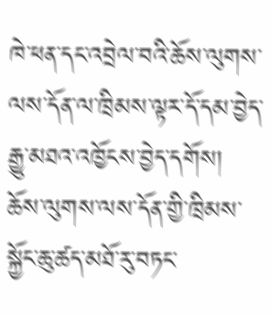ཁེ་ཕན་དང་འབྲེལ་བའི་ཆོས་ལུགས་ལས་དོན་ལ་ཁྲིམས་ལྟར་དོ་དམ་བྱེད་རྒྱུ་མཐའ་འཁྱོངས་བྱེད་དགོས།
ཆོས་ལུགས་ལས་དོན་གྱི་ཁྲིམས་སྐྱོང་ཆུ་ཚད་མཐོ་རུ་བཏང་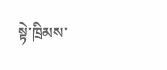སྟེ་ཁྲིམས་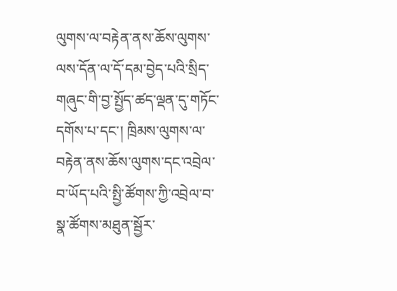ལུགས་ལ་བརྟེན་ནས་ཆོས་ལུགས་ལས་དོན་ལ་དོ་དམ་བྱེད་པའི་སྲིད་གཞུང་གི་བྱ་སྤྱོད་ཚད་ལྡན་དུ་གཏོང་དགོས་པ་དང་། ཁྲིམས་ལུགས་ལ་བརྟེན་ནས་ཆོས་ལུགས་དང་འབྲེལ་བ་ཡོད་པའི་སྤྱི་ཚོགས་ཀྱི་འབྲེལ་བ་སྣ་ཚོགས་མཐུན་སྦྱོར་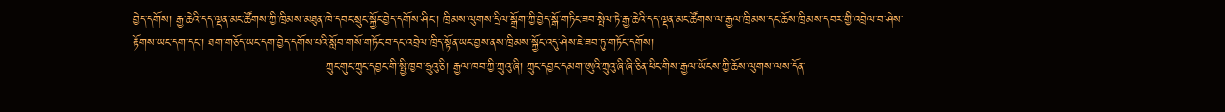བྱེད་དགོས། རྒྱ་ཆེའི་དད་ལྡན་མང་ཚོགས་ཀྱི་ཁྲིམས་མཐུན་ཁེ་དབང་སྲུང་སྐྱོང་བྱེད་དགོས་ཤིང་། ཁྲིམས་ལུགས་དྲིལ་སྒྲོག་ཀྱི་བྱེད་སྒོ་གཏིང་ཟབ་སྤེལ་ཏེ་རྒྱ་ཆེའི་དད་ལྡན་མང་ཚོགས་ལ་རྒྱལ་ཁྲིམས་དང་ཆོས་ཁྲིམས་དབར་གྱི་འབྲེལ་བ་ཤེས་རྟོགས་ཡང་དག་དང་། ཐག་གཅོད་ཡང་དག་བྱེད་དགོས་པའི་སློབ་གསོ་གཏོང་བ་དང་འབྲེལ་ཁྲིད་སྟོན་ཡང་བྱས་ནས་ཁྲིམས་སྐྱོང་འདུ་ཤེས་ཇེ་ཟབ་ཏུ་གཏོང་དགོས།
                                               ཀྲུང་གུང་ཀྲུང་དབྱང་གི་སྤྱི་ཁྱབ་ཧྲུའུ་ཅི། རྒྱལ་ཁབ་ཀྱི་ཀྲུའུ་ཞི། ཀྲུང་དབྱང་དམག་ཨུའི་ཀྲུའུ་ཞི་ཞི་ཅིན་ཕིང་གིས་རྒྱལ་ཡོངས་ཀྱི་ཆོས་ལུགས་ལས་དོན་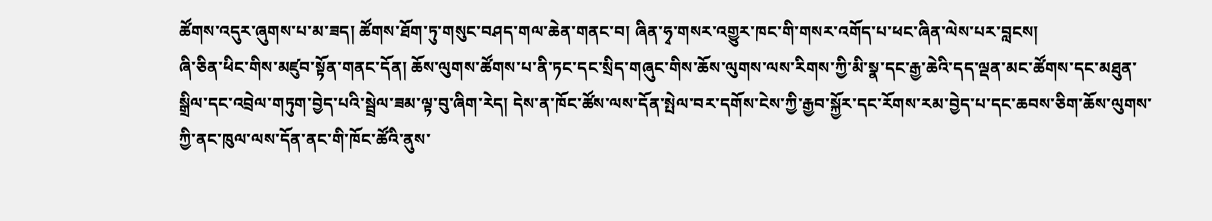ཚོགས་འདུར་ཞུགས་པ་མ་ཟད། ཚོགས་ཐོག་ཏུ་གསུང་བཤད་གལ་ཆེན་གནང་བ། ཞིན་ཧྭ་གསར་འགྱུར་ཁང་གི་གསར་འགོད་པ་ཕང་ཞིན་ལེས་པར་བླངས།
ཞི་ཅིན་ཕིང་གིས་མཛུབ་སྟོན་གནང་དོན། ཆོས་ལུགས་ཚོགས་པ་ནི་ཏང་དང་སྲིད་གཞུང་གིས་ཆོས་ལུགས་ལས་རིགས་ཀྱི་མི་སྣ་དང་རྒྱ་ཆེའི་དད་ལྡན་མང་ཚོགས་དང་མཐུན་སྒྲིལ་དང་འབྲེལ་གཏུག་བྱེད་པའི་སྦྲེལ་ཟམ་ལྟ་བུ་ཞིག་རེད། དེས་ན་ཁོང་ཚོས་ལས་དོན་སྤེལ་བར་དགོས་ངེས་ཀྱི་རྒྱབ་སྐྱོར་དང་རོགས་རམ་བྱེད་པ་དང་ཆབས་ཅིག་ཆོས་ལུགས་ཀྱི་ནང་ཁུལ་ལས་དོན་ནང་གི་ཁོང་ཚོའི་ནུས་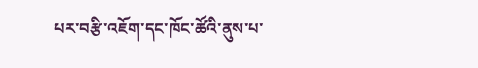པར་བརྩི་འཇོག་དང་ཁོང་ཚོའི་ནུས་པ་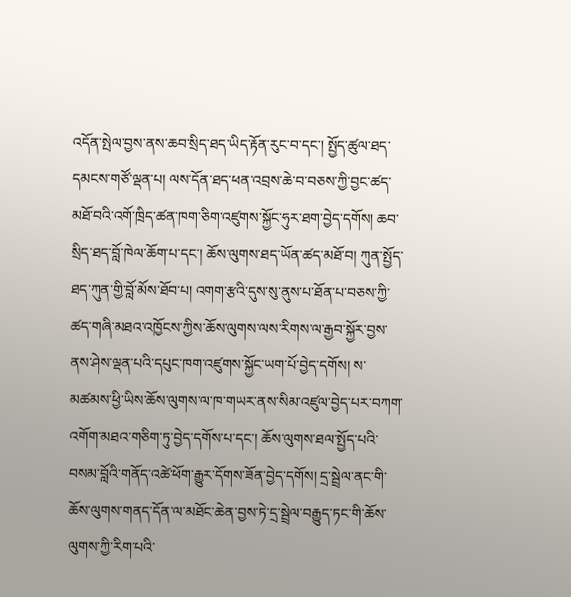འདོན་སྤེལ་བྱས་ནས་ཆབ་སྲིད་ཐད་ཡིད་རྟོན་རུང་བ་དང་། སྤྱོད་ཚུལ་ཐད་དམངས་གཙོ་ལྡན་པ། ལས་དོན་ཐད་ཕན་འབྲས་ཆེ་བ་བཅས་ཀྱི་བྱང་ཚད་མཐོ་བའི་འགོ་ཁྲིད་ཚན་ཁག་ཅིག་འཛུགས་སྐྱོང་ཧུར་ཐག་བྱེད་དགོས། ཆབ་སྲིད་ཐད་བློ་ཁེལ་ཆོག་པ་དང་། ཆོས་ལུགས་ཐད་ཡོན་ཚད་མཐོ་བ། ཀུན་སྤྱོད་ཐད་ཀུན་གྱི་བློ་མོས་ཐོབ་པ། འགག་རྩའི་དུས་སུ་ནུས་པ་ཐོན་པ་བཅས་ཀྱི་ཚད་གཞི་མཐའ་འཁྱོངས་ཀྱིས་ཆོས་ལུགས་ལས་རིགས་ལ་རྒྱབ་སྐྱོར་བྱས་ནས་ཤེས་ལྡན་པའི་དཔུང་ཁག་འཛུགས་སྐྱོང་ཡག་པོ་བྱེད་དགོས། ས་མཚམས་ཕྱི་ཡིས་ཆོས་ལུགས་ལ་ཁ་གཡར་ནས་སིམ་འཛུལ་བྱེད་པར་བཀག་འགོག་མཐའ་གཅིག་ཏུ་བྱེད་དགོས་པ་དང་། ཆོས་ལུགས་ཐལ་སྤྱོད་པའི་བསམ་བློའི་གནོད་འཚེ་ཕོག་རྒྱུར་དོགས་ཟོན་བྱེད་དགོས། དྲ་སྦྲེལ་ནང་གི་ཆོས་ལུགས་གནད་དོན་ལ་མཐོང་ཆེན་བྱས་ཏེ་དྲ་སྦྲེལ་བརྒྱུད་ཏང་གི་ཆོས་ལུགས་ཀྱི་རིག་པའི་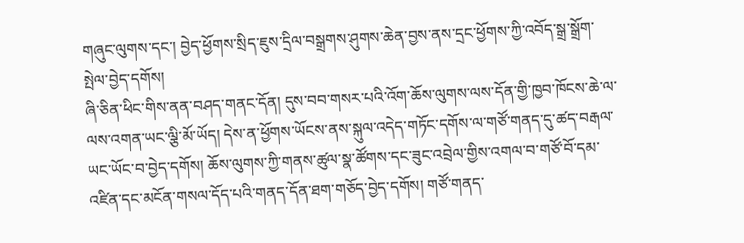གཞུང་ལུགས་དང་། བྱེད་ཕྱོགས་སྲིད་ཇུས་དྲིལ་བསྒྲགས་ཤུགས་ཆེན་བྱས་ནས་དྲང་ཕྱོགས་ཀྱི་འབོད་སྒྲ་སྒྲོག་སྤེལ་བྱེད་དགོས།
ཞི་ཅིན་ཕིང་གིས་ནན་བཤད་གནང་དོན། དུས་བབ་གསར་པའི་འོག་ཆོས་ལུགས་ལས་དོན་གྱི་ཁྱབ་ཁོངས་ཆེ་ལ་ལས་འགན་ཡང་ལྕི་མོ་ཡོད། དེས་ན་ཕྱོགས་ཡོངས་ནས་སྐུལ་འདེད་གཏོང་དགོས་ལ་གཙོ་གནད་དུ་ཚད་བརྒལ་ཡང་ཡོང་བ་བྱེད་དགོས། ཆོས་ལུགས་ཀྱི་གནས་ཚུལ་སྣ་ཚོགས་དང་ཟུང་འབྲེལ་གྱིས་འགལ་བ་གཙོ་བོ་དམ་འཛིན་དང་མངོན་གསལ་དོད་པའི་གནད་དོན་ཐག་གཅོད་བྱེད་དགོས། གཙོ་གནད་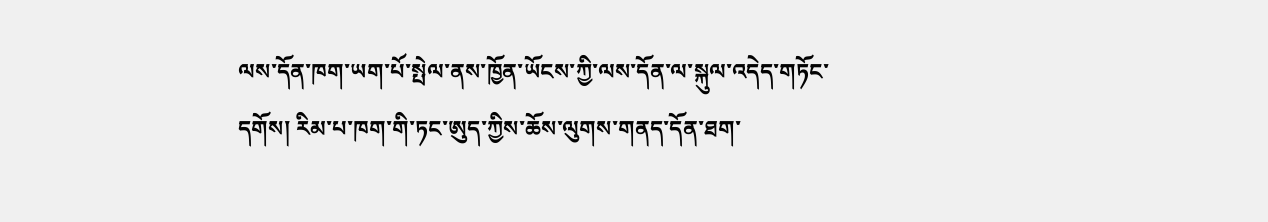ལས་དོན་ཁག་ཡག་པོ་སྤེལ་ནས་ཁྱོན་ཡོངས་ཀྱི་ལས་དོན་ལ་སྐུལ་འདེད་གཏོང་དགོས། རིམ་པ་ཁག་གི་ཏང་ཨུད་ཀྱིས་ཆོས་ལུགས་གནད་དོན་ཐག་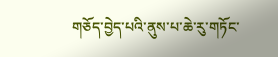གཅོད་བྱེད་པའི་ནུས་པ་ཆེ་རུ་གཏོང་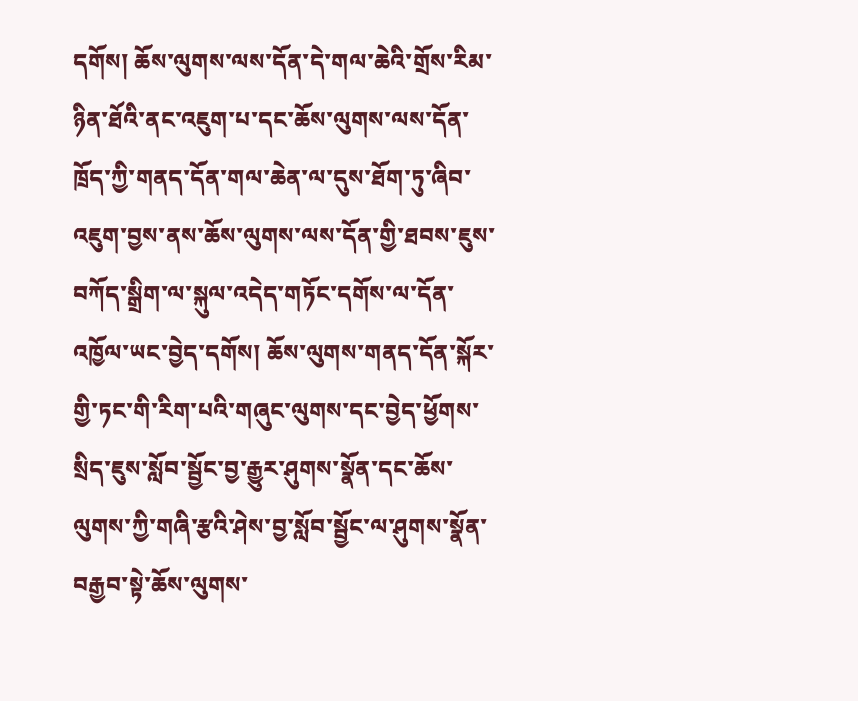དགོས། ཆོས་ལུགས་ལས་དོན་དེ་གལ་ཆེའི་གྲོས་རིམ་ཉིན་ཐོའི་ནང་འཇུག་པ་དང་ཆོས་ལུགས་ལས་དོན་ཁྲོད་ཀྱི་གནད་དོན་གལ་ཆེན་ལ་དུས་ཐོག་ཏུ་ཞིབ་འཇུག་བྱས་ནས་ཆོས་ལུགས་ལས་དོན་གྱི་ཐབས་ཇུས་བཀོད་སྒྲིག་ལ་སྐུལ་འདེད་གཏོང་དགོས་ལ་དོན་འཁྱོལ་ཡང་བྱེད་དགོས། ཆོས་ལུགས་གནད་དོན་སྐོར་གྱི་ཏང་གི་རིག་པའི་གཞུང་ལུགས་དང་བྱེད་ཕྱོགས་སྲིད་ཇུས་སློབ་སྦྱོང་བྱ་རྒྱུར་ཤུགས་སྣོན་དང་ཆོས་ལུགས་ཀྱི་གཞི་རྩའི་ཤེས་བྱ་སློབ་སྦྱོང་ལ་ཤུགས་སྣོན་བརྒྱབ་སྟེ་ཆོས་ལུགས་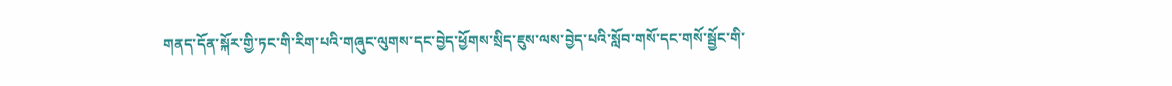གནད་དོན་སྐོར་གྱི་ཏང་གི་རིག་པའི་གཞུང་ལུགས་དང་བྱེད་ཕྱོགས་སྲིད་ཇུས་ལས་བྱེད་པའི་སློབ་གསོ་དང་གསོ་སྦྱོང་གི་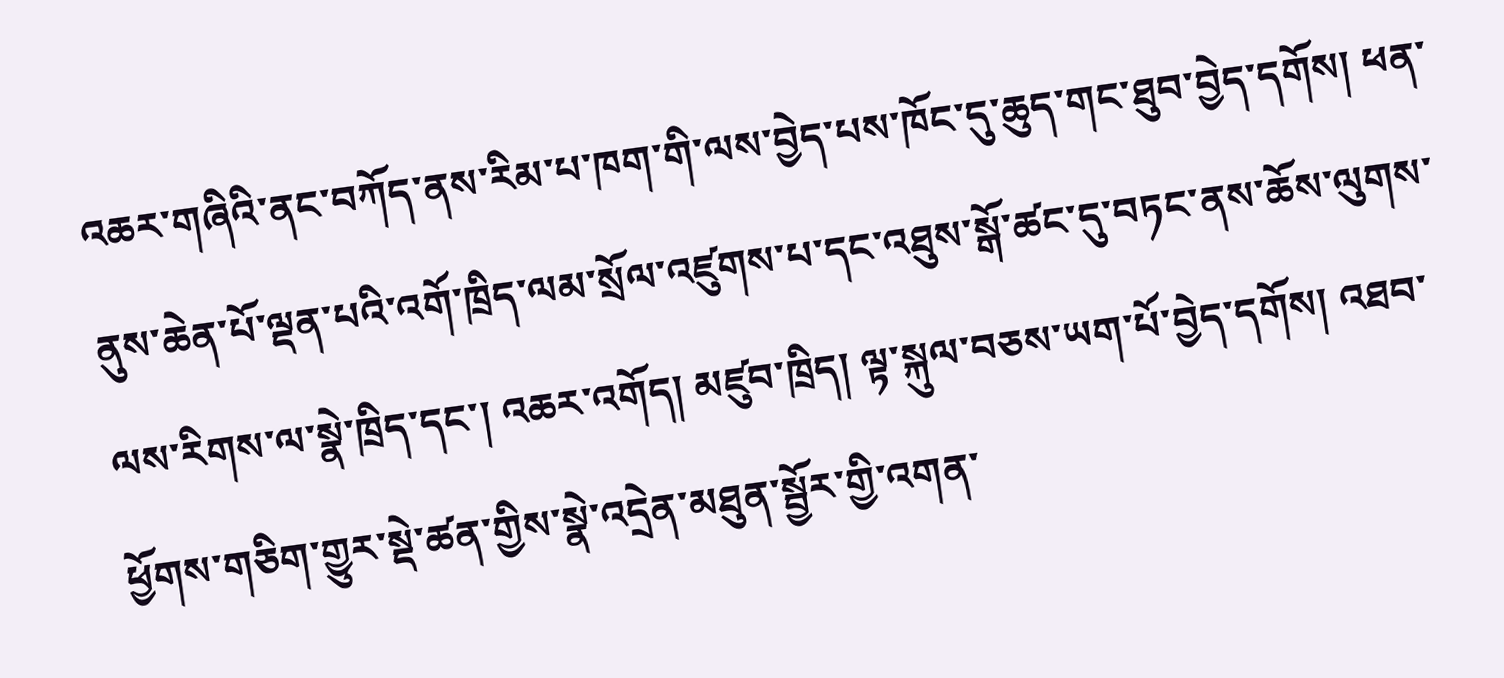འཆར་གཞིའི་ནང་བཀོད་ནས་རིམ་པ་ཁག་གི་ལས་བྱེད་པས་ཁོང་དུ་ཆུད་གང་ཐུབ་བྱེད་དགོས། ཕན་ནུས་ཆེན་པོ་ལྡན་པའི་འགོ་ཁྲིད་ལམ་སྲོལ་འཛུགས་པ་དང་འཐུས་སྒོ་ཚང་དུ་བཏང་ནས་ཆོས་ལུགས་ལས་རིགས་ལ་སྣེ་ཁྲིད་དང་། འཆར་འགོད། མཛུབ་ཁྲིད། ལྟ་སྐུལ་བཅས་ཡག་པོ་བྱེད་དགོས། འཐབ་ཕྱོགས་གཅིག་གྱུར་སྡེ་ཚན་གྱིས་སྣེ་འདྲེན་མཐུན་སྦྱོར་གྱི་འགན་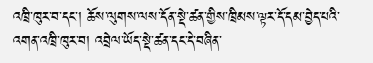འཁྲི་ཁུར་བ་དང་། ཆོས་ལུགས་ལས་དོན་སྡེ་ཚན་གྱིས་ཁྲིམས་ལྟར་དོ་དམ་བྱེད་པའི་འགན་འཁྲི་ཁུར་བ། འབྲེལ་ཡོད་སྡེ་ཚན་དང་དེ་བཞིན་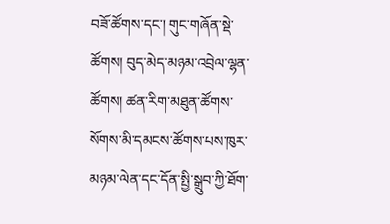བཟོ་ཚོགས་དང་། གུང་གཞོན་སྡེ་ཚོགས། བུད་མེད་མཉམ་འབྲེལ་ལྷན་ཚོགས། ཚན་རིག་མཐུན་ཚོགས་སོགས་མི་དམངས་ཚོགས་པས་ཁུར་མཉམ་ལེན་དང་དོན་སྤྱི་སྒྲུབ་ཀྱི་ཐོག་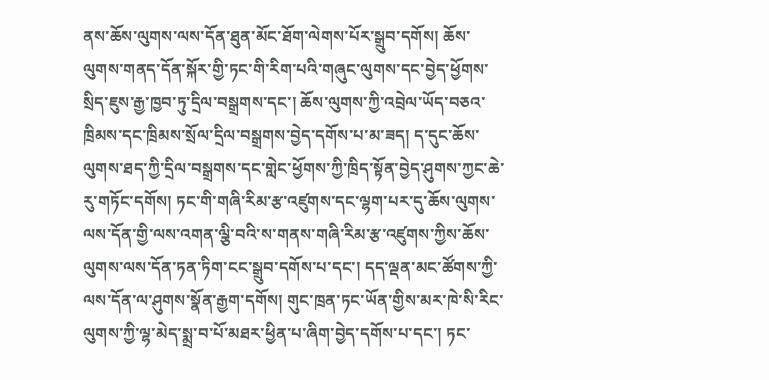ནས་ཆོས་ལུགས་ལས་དོན་ཐུན་མོང་ཐོག་ལེགས་པོར་སྒྲུབ་དགོས། ཆོས་ལུགས་གནད་དོན་སྐོར་གྱི་ཏང་གི་རིག་པའི་གཞུང་ལུགས་དང་བྱེད་ཕྱོགས་སྲིད་ཇུས་རྒྱ་ཁྱབ་ཏུ་དྲིལ་བསྒྲགས་དང་། ཆོས་ལུགས་ཀྱི་འབྲེལ་ཡོད་བཅའ་ཁྲིམས་དང་ཁྲིམས་སྲོལ་དྲིལ་བསྒྲགས་བྱེད་དགོས་པ་མ་ཟད། ད་དུང་ཆོས་ལུགས་ཐད་ཀྱི་དྲིལ་བསྒྲགས་དང་གླེང་ཕྱོགས་ཀྱི་ཁྲིད་སྟོན་བྱེད་ཤུགས་ཀྱང་ཆེ་རུ་གཏོང་དགོས། ཏང་གི་གཞི་རིམ་རྩ་འཛུགས་དང་ལྷག་པར་དུ་ཆོས་ལུགས་ལས་དོན་གྱི་ལས་འགན་ལྕི་བའི་ས་གནས་གཞི་རིམ་རྩ་འཛུགས་ཀྱིས་ཆོས་ལུགས་ལས་དོན་ཏན་ཏིག་ངང་སྒྲུབ་དགོས་པ་དང་། དད་ལྡན་མང་ཚོགས་ཀྱི་ལས་དོན་ལ་ཤུགས་སྣོན་རྒྱག་དགོས། གུང་ཁྲན་ཏང་ཡོན་གྱིས་མར་ཁེ་སི་རིང་ལུགས་ཀྱི་ལྷ་མེད་སྨྲ་བ་པོ་མཐར་ཕྱིན་པ་ཞིག་བྱེད་དགོས་པ་དང་། ཏང་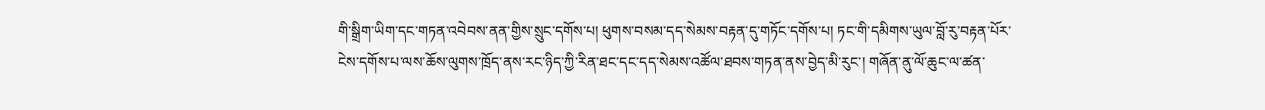གི་སྒྲིག་ཡིག་དང་གཏན་འབེབས་ནན་གྱིས་སྲུང་དགོས་པ། ཕུགས་བསམ་དད་སེམས་བརྟན་དུ་གཏོང་དགོས་པ། ཏང་གི་དམིགས་ཡུལ་བློ་རུ་བརྟན་པོར་ངེས་དགོས་པ་ལས་ཆོས་ལུགས་ཁྲོད་ནས་རང་ཉིད་ཀྱི་རིན་ཐང་དང་དད་སེམས་འཚོལ་ཐབས་གཏན་ནས་བྱེད་མི་རུང་། གཞོན་ནུ་ལོ་ཆུང་ལ་ཚན་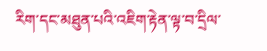རིག་དང་མཐུན་པའི་འཇིག་རྟེན་ལྟ་བ་དྲིལ་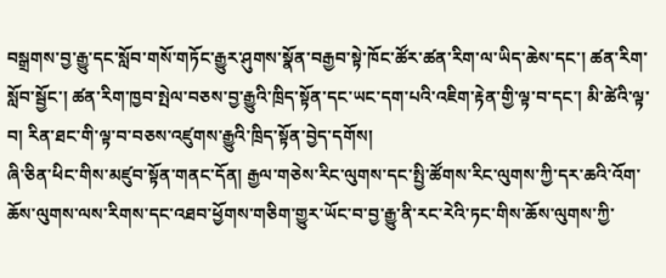བསྒྲགས་བྱ་རྒྱུ་དང་སློབ་གསོ་གཏོང་རྒྱུར་ཤུགས་སྣོན་བརྒྱབ་སྟེ་ཁོང་ཚོར་ཚན་རིག་ལ་ཡིད་ཆེས་དང་། ཚན་རིག་སློབ་སྦྱོང་། ཚན་རིག་ཁྱབ་སྤེལ་བཅས་བྱ་རྒྱུའི་ཁྲིད་སྟོན་དང་ཡང་དག་པའི་འཇིག་རྟེན་གྱི་ལྟ་བ་དང་། མི་ཚེའི་ལྟ་བ། རིན་ཐང་གི་ལྟ་བ་བཅས་འཛུགས་རྒྱུའི་ཁྲིད་སྟོན་བྱེད་དགོས།
ཞི་ཅིན་ཕིང་གིས་མཛུབ་སྟོན་གནང་དོན། རྒྱལ་གཅེས་རིང་ལུགས་དང་སྤྱི་ཚོགས་རིང་ལུགས་ཀྱི་དར་ཆའི་འོག་ཆོས་ལུགས་ལས་རིགས་དང་འཐབ་ཕྱོགས་གཅིག་གྱུར་ཡོང་བ་བྱ་རྒྱུ་ནི་རང་རེའི་ཏང་གིས་ཆོས་ལུགས་ཀྱི་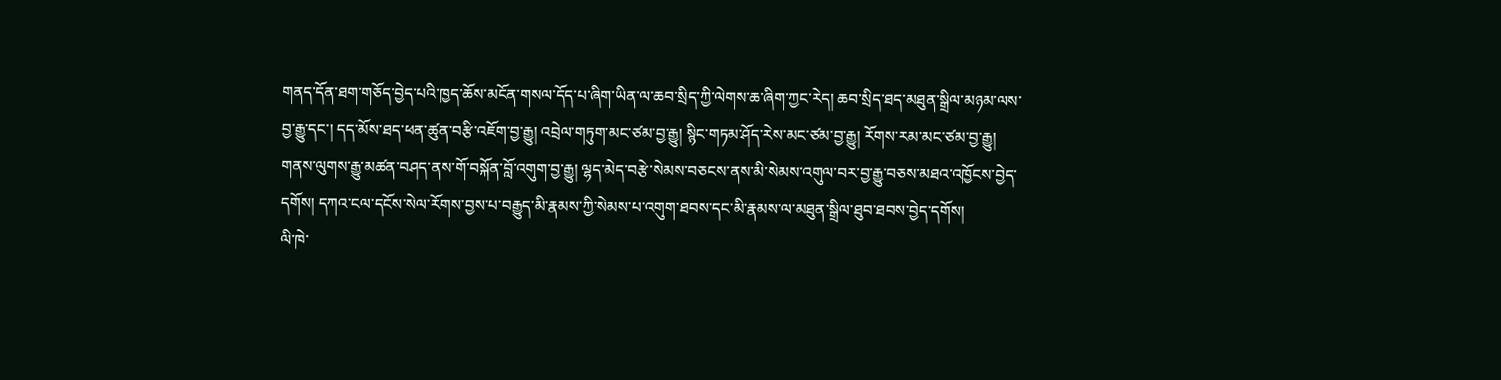གནད་དོན་ཐག་གཅོད་བྱེད་པའི་ཁྱད་ཆོས་མངོན་གསལ་དོད་པ་ཞིག་ཡིན་ལ་ཆབ་སྲིད་ཀྱི་ལེགས་ཆ་ཞིག་ཀྱང་རེད། ཆབ་སྲིད་ཐད་མཐུན་སྒྲིལ་མཉམ་ལས་བྱ་རྒྱུ་དང་། དད་མོས་ཐད་ཕན་ཚུན་བརྩི་འཇོག་བྱ་རྒྱུ། འབྲེལ་གཏུག་མང་ཙམ་བྱ་རྒྱུ། སྙིང་གཏམ་ཤོད་རེས་མང་ཙམ་བྱ་རྒྱུ། རོགས་རམ་མང་ཙམ་བྱ་རྒྱུ། གནས་ལུགས་རྒྱུ་མཚན་བཤད་ནས་གོ་བསྐོན་བློ་འགུག་བྱ་རྒྱུ། ལྷད་མེད་བརྩེ་སེམས་བཅངས་ནས་མི་སེམས་འགུལ་བར་བྱ་རྒྱུ་བཅས་མཐའ་འཁྱོངས་བྱེད་དགོས། དཀའ་ངལ་དངོས་སེལ་རོགས་བྱས་པ་བརྒྱུད་མི་རྣམས་ཀྱི་སེམས་པ་འགུག་ཐབས་དང་མི་རྣམས་ལ་མཐུན་སྒྲིལ་ཐུབ་ཐབས་བྱེད་དགོས།
ལི་ཁེ་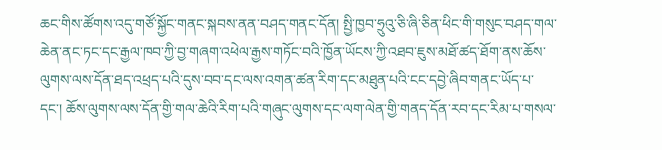ཆང་གིས་ཚོགས་འདུ་གཙོ་སྐྱོང་གནང་སྐབས་ནན་བཤད་གནང་དོན། སྤྱི་ཁྱབ་ཧྲུའུ་ཅི་ཞི་ཅིན་ཕིང་གི་གསུང་བཤད་གལ་ཆེན་ནང་ཏང་དང་རྒྱལ་ཁབ་ཀྱི་བྱ་གཞག་འཕེལ་རྒྱས་གཏོང་བའི་ཁྱོན་ཡོངས་ཀྱི་འཐབ་ཇུས་མཐོ་ཚད་ཐོག་ནས་ཆོས་ལུགས་ལས་དོན་ཐད་འཕྲད་པའི་དུས་བབ་དང་ལས་འགན་ཚན་རིག་དང་མཐུན་པའི་ངང་དབྱེ་ཞིབ་གནང་ཡོད་པ་དང་། ཆོས་ལུགས་ལས་དོན་གྱི་གལ་ཆེའི་རིག་པའི་གཞུང་ལུགས་དང་ལག་ལེན་གྱི་གནད་དོན་རབ་དང་རིམ་པ་གསལ་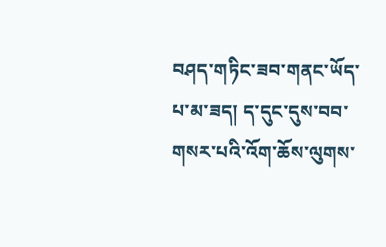བཤད་གཏིང་ཟབ་གནང་ཡོད་པ་མ་ཟད། ད་དུང་དུས་བབ་གསར་པའི་འོག་ཆོས་ལུགས་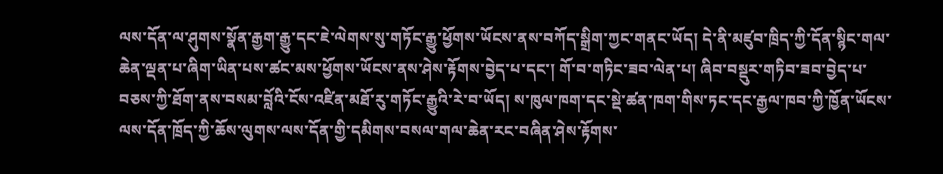ལས་དོན་ལ་ཤུགས་སྣོན་རྒྱག་རྒྱུ་དང་ཇེ་ལེགས་སུ་གཏོང་རྒྱུ་ཕྱོགས་ཡོངས་ནས་བཀོད་སྒྲིག་ཀྱང་གནང་ཡོད། དེ་ནི་མཛུབ་ཁྲིད་ཀྱི་དོན་སྙིང་གལ་ཆེན་ལྡན་པ་ཞིག་ཡིན་པས་ཚང་མས་ཕྱོགས་ཡོངས་ནས་ཤེས་རྟོགས་བྱེད་པ་དང་། གོ་བ་གཏིང་ཟབ་ལེན་པ། ཞིབ་བསྡུར་གཏིབ་ཟབ་བྱེད་པ་བཅས་ཀྱི་ཐོག་ནས་བསམ་བློའི་ངོས་འཛིན་མཐོ་རུ་གཏོང་རྒྱུའི་རེ་བ་ཡོད། ས་ཁུལ་ཁག་དང་སྡེ་ཚན་ཁག་གིས་ཏང་དང་རྒྱལ་ཁབ་ཀྱི་ཁྱོན་ཡོངས་ལས་དོན་ཁྲོད་ཀྱི་ཆོས་ལུགས་ལས་དོན་གྱི་དམིགས་བསལ་གལ་ཆེན་རང་བཞིན་ཤེས་རྟོགས་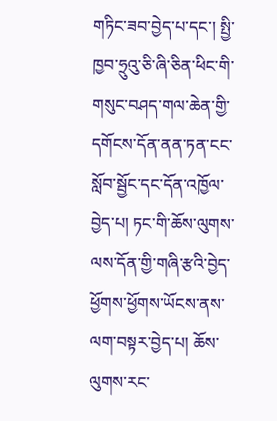གཏིང་ཟབ་བྱེད་པ་དང་། སྤྱི་ཁྱབ་ཧྲུའུ་ཅི་ཞི་ཅིན་ཕིང་གི་གསུང་བཤད་གལ་ཆེན་གྱི་དགོངས་དོན་ནན་ཏན་ངང་སློབ་སྦྱོང་དང་དོན་འཁྱོལ་བྱེད་པ། ཏང་གི་ཆོས་ལུགས་ལས་དོན་གྱི་གཞི་རྩའི་བྱེད་ཕྱོགས་ཕྱོགས་ཡོངས་ནས་ལག་བསྟར་བྱེད་པ། ཆོས་ལུགས་རང་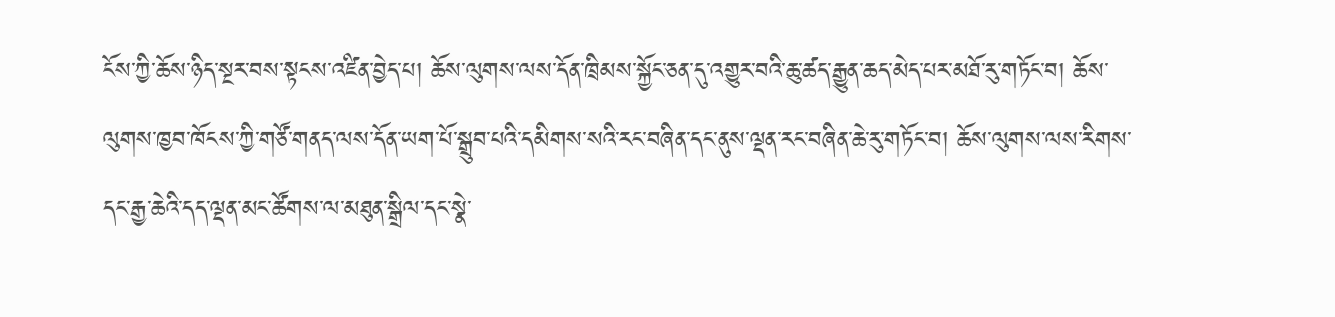ངོས་ཀྱི་ཆོས་ཉིད་སྔར་བས་སྟངས་འཛིན་བྱེད་པ། ཆོས་ལུགས་ལས་དོན་ཁྲིམས་སྐྱོང་ཅན་དུ་འགྱུར་བའི་ཆུ་ཚད་རྒྱུན་ཆད་མེད་པར་མཐོ་རུ་གཏོང་བ། ཆོས་ལུགས་ཁྱབ་ཁོངས་ཀྱི་གཙོ་གནད་ལས་དོན་ཡག་པོ་སྒྲུབ་པའི་དམིགས་སའི་རང་བཞིན་དང་ནུས་ལྡན་རང་བཞིན་ཆེ་རུ་གཏོང་བ། ཆོས་ལུགས་ལས་རིགས་དང་རྒྱ་ཆེའི་དད་ལྡན་མང་ཚོགས་ལ་མཐུན་སྒྲིལ་དང་སྣེ་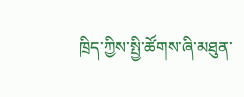ཁྲིད་ཀྱིས་སྤྱི་ཚོགས་ཞི་མཐུན་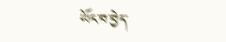ཡོང་བ་བྱེད་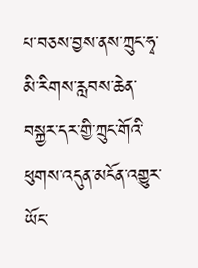པ་བཅས་བྱས་ནས་ཀྲུང་ཧྭ་མི་རིགས་རླབས་ཆེན་བསྐྱར་དར་གྱི་ཀྲུང་གོའི་ཕུགས་འདུན་མངོན་འགྱུར་ཡོང་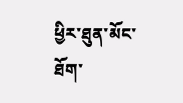ཕྱིར་ཐུན་མོང་ཐོག་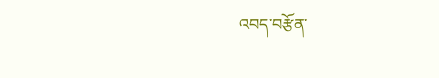འབད་བརྩོན་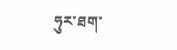ཧུར་ཐག་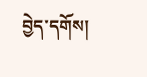བྱེད་དགོས།